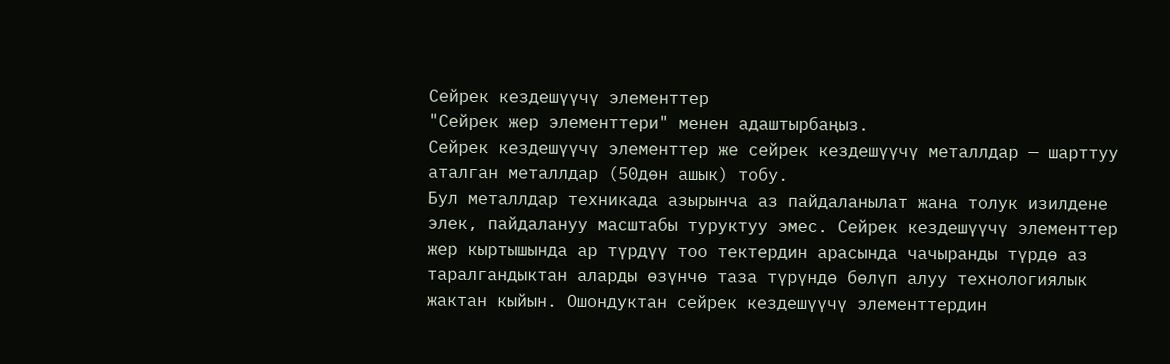Сейрек кездешүүчү элементтер
"Сейрек жер элементтери" менен адаштырбаңыз.
Сейрек кездешүүчү элементтер же сейрек кездешүүчү металлдар — шарттуу аталган металлдар (50дөн ашык) тобу.
Бул металлдар техникада азырынча аз пайдаланылат жана толук изилдене элек, пайдалануу масштабы туруктуу эмес. Сейрек кездешүүчү элементтер жер кыртышында ар түрдүү тoo тектердин арасында чачыранды түрдө аз таралгандыктан аларды өзүнчө таза түрүндө бөлүп алуу технологиялык жактан кыйын. Ошондуктан сейрек кездешүүчү элементтердин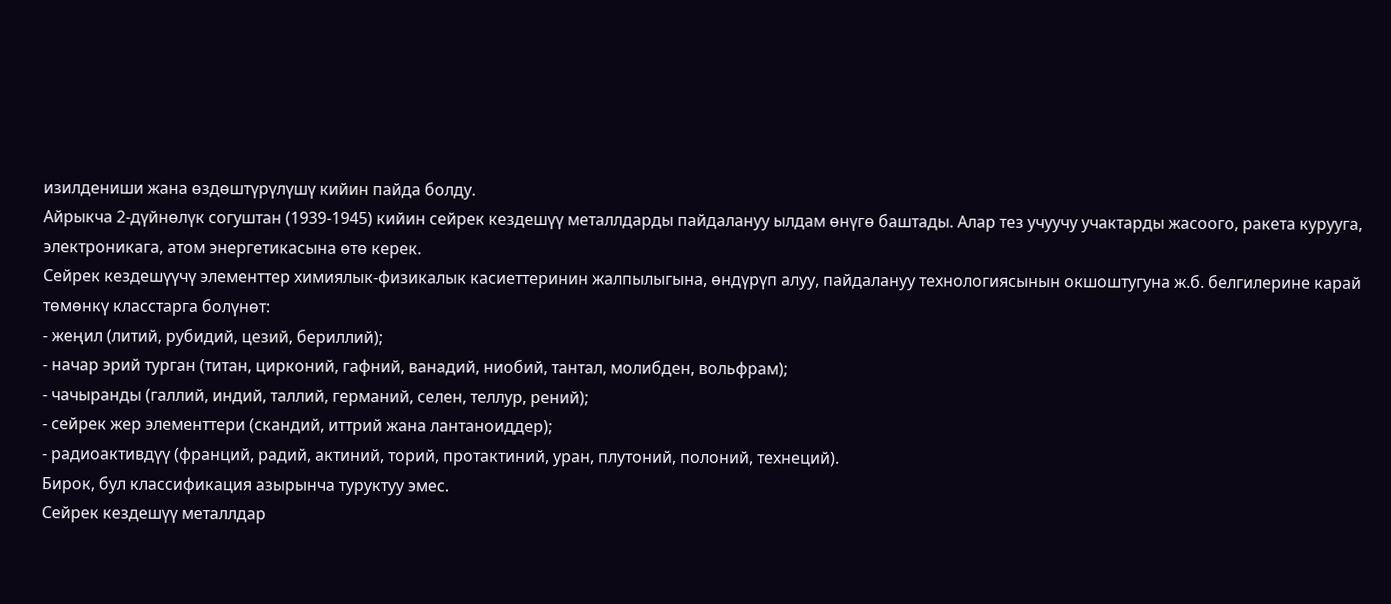изилдениши жана өздөштүрүлүшү кийин пайда болду.
Айрыкча 2-дүйнөлүк согуштан (1939-1945) кийин сейрек кездешүү металлдарды пайдалануу ылдам өнүгө баштады. Алар тез учуучу учактарды жасоого, ракета курууга, электроникага, атом энергетикасына өтө керек.
Сейрек кездешүүчү элементтер химиялык-физикалык касиеттеринин жалпылыгына, өндүрүп алуу, пайдалануу технологиясынын окшоштугуна ж.б. белгилерине карай төмөнкү класстарга болүнөт:
- жеңил (литий, рубидий, цезий, бериллий);
- начар эрий турган (титан, цирконий, гафний, ванадий, ниобий, тантал, молибден, вольфрам);
- чачыранды (галлий, индий, таллий, германий, селен, теллур, рений);
- сейрек жер элементтери (скандий, иттрий жана лантаноиддер);
- радиоактивдүү (франций, радий, актиний, торий, протактиний, уран, плутоний, полоний, технеций).
Бирок, бул классификация азырынча туруктуу эмес.
Сейрек кездешүү металлдар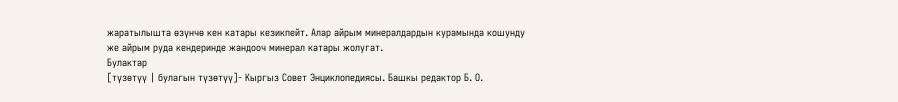жаратылышта өзүнчө кен катары кезикпейт. Алар айрым минералдардын курамында кошунду же айрым руда кендеринде жандооч минерал катары жолугат.
Булактар
[түзөтүү | булагын түзөтүү]- Кыргыз Совет Энциклопедиясы. Башкы редактор Б. О.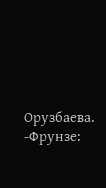Орузбаева. -Фрунзе: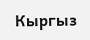Кыргыз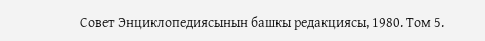Совет Энциклопедиясынын башкы редакциясы, 1980. Том 5.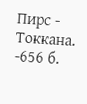Пирс - Токкана. -656 б.